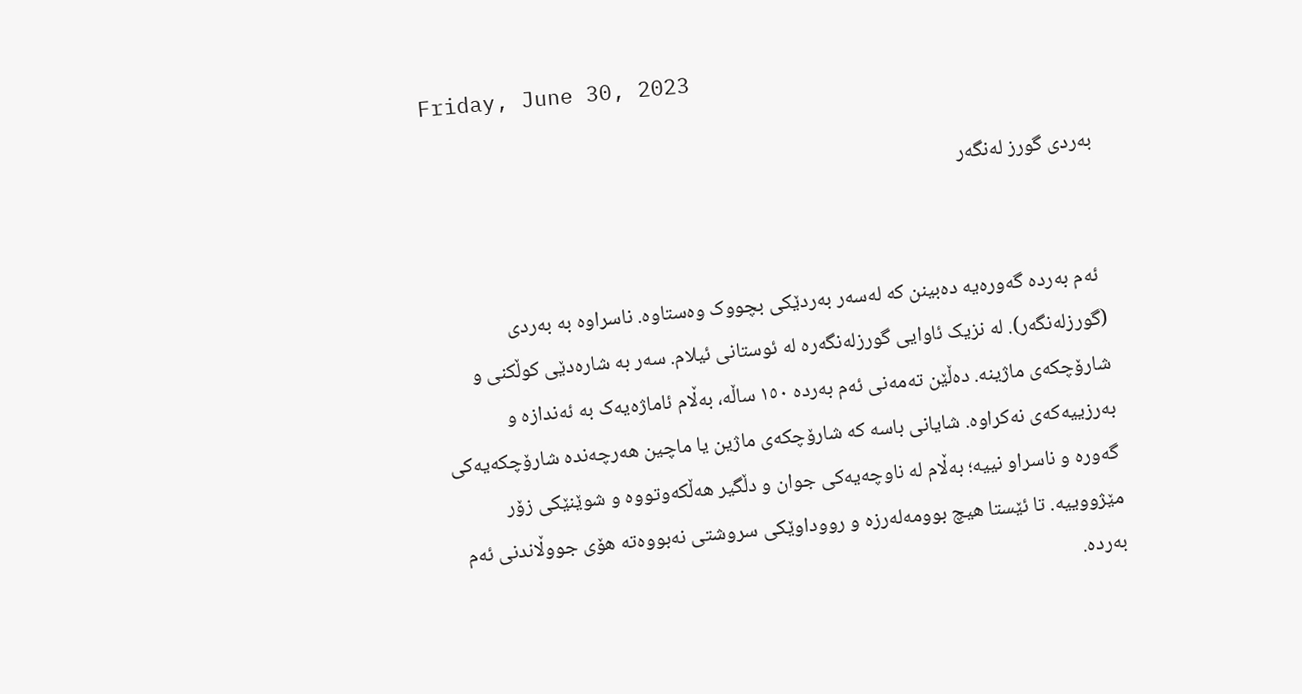Friday, June 30, 2023

بەردی گورز لەنگەر


 ئەم بەردە گەورەیە دەبینن کە لەسەر بەردێکی بچووک وەستاوە. ناسراوە بە بەردی (گورزلەنگەر). لە نزیک ئاوایی گورزلەنگەرە لە ئوستانی ئیلام. سەر بە شارەدێی کوڵکنی و شارۆچکەی ماژینە. دەڵێن تەمەنی ئەم بەردە ١٥٠ ساڵە، بەڵام ئاماژەیەک بە ئەندازە و بەرزییەکەی نەکراوە. شایانی باسە کە شارۆچکەی ماژین یا ماچین هەرچەندە شارۆچکەیەکی گەورە و ناسراو نییە؛ بەڵام لە ناوچەیەکی جوان و دڵگیر هەڵکەوتووە و شوێنێکی زۆر مێژووییە. تا ئێستا هیچ بوومەلەرزە و رووداوێکی سروشتی نەبووەتە هۆی جووڵاندنی ئەم بەردە.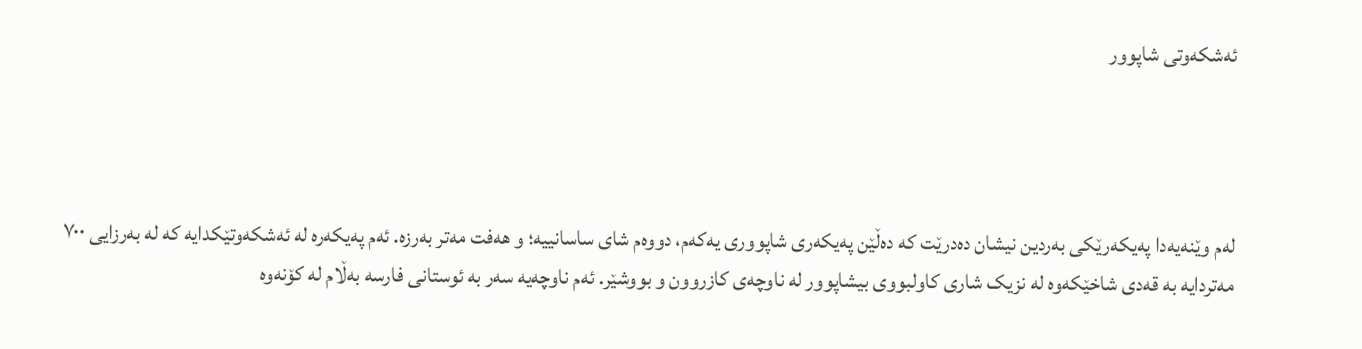ئەشکەوتی شاپوور




لەم وێنەیەدا پەیکەرێکی بەردین نیشان دەدرێت کە دەڵێن پەیکەری شاپووری یەکەم، دووەم شای ساسانییە؛ و هەفت مەتر بەرزە. ئەم پەیکەرە لە ئەشکەوتێکدایە کە لە بەرزایی ٧٠٠ مەتردایە بە قەدی شاخێکەوە لە نزیک شاری کاولبووی بیشاپوور لە ناوچەی کازروون و بووشێر. ئەم ناوچەیە سەر بە ئوستانی فارسە بەڵام لە کۆنەوە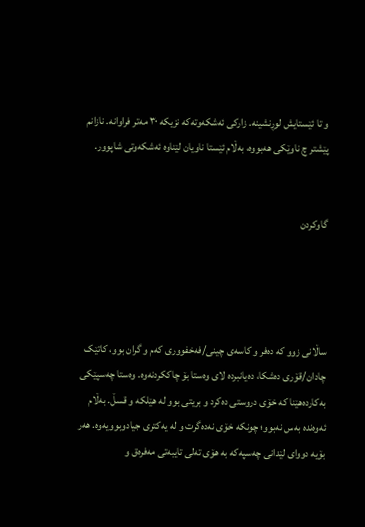و تا ئێستایش لوڕنشینە. زارکی ئەشکەوتەکە نزیکە ٣٠ مەتر فراوانە. نازانم پێشتر چ ناوێکی هەبووە، بەڵام ئێستا ناویان لێناوە ئەشکەوتی شاپوور.


گاوکردن




ساڵانی زوو کە دەفر و کاسەی چینی/فەخفووری کەم و گران بوو، کاتێک چادان/قۆری دەشکا، دەیانبردە لای وەستا بۆ چاککردنەوە. وەستا چەسپێکی بەکاردەهێنا کە خۆی دروستی دەکرد و بریتی بوو لە هێلکە و قسڵ. بەڵام ئەوەندە بەس نەبوو؛ چونکە خۆی نەدەگرت و لە یەکتری جیادوبوویەوە. هەر بۆیە دووای لێدانی چەسپەکە بە هۆی تەلی تایبەتی مەفرەق و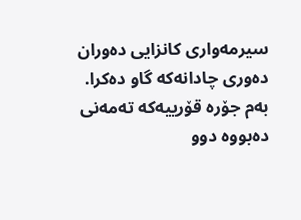سیرمەواری کانزایی دەوران دەوری چادانەکە گاو دەکرا. بەم جۆرە قۆرییەکە تەمەنی دەبووە دوو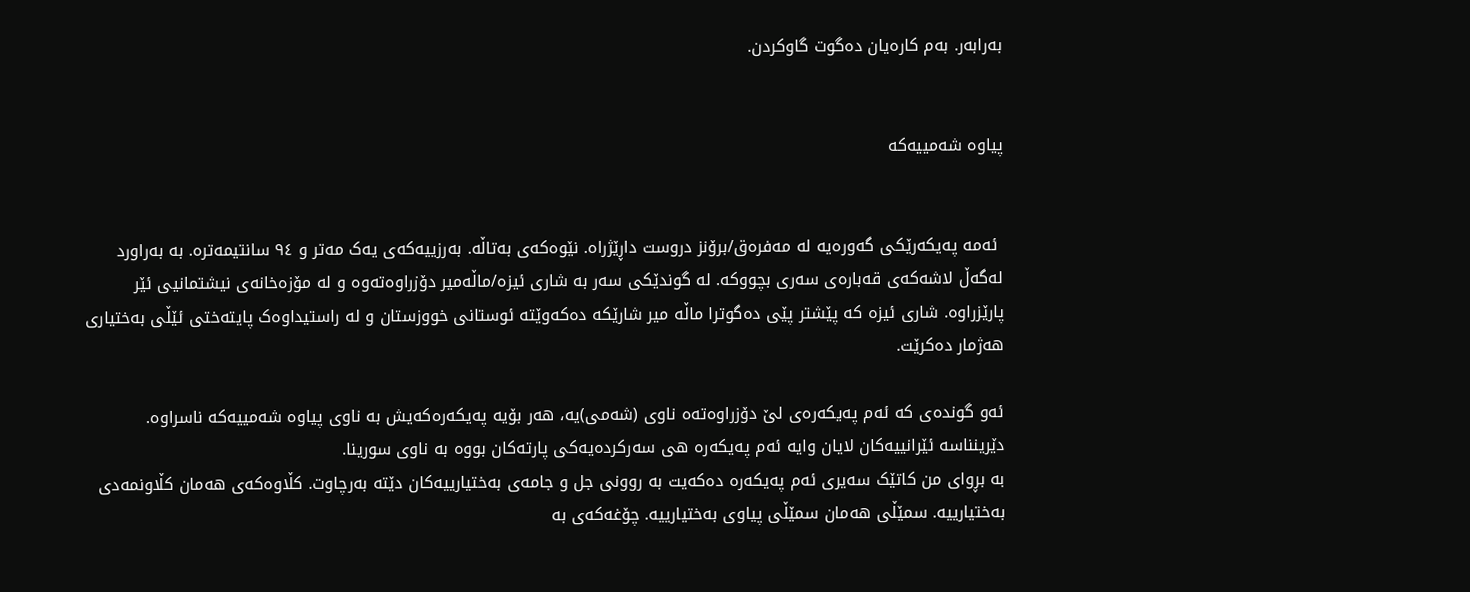بەرابەر. بەم کارەیان دەگوت گاوکردن.


پیاوە شەمییەکە


 ئەمە پەیکەرێکی گەورەیە لە مەفرەق/برۆنز دروست داڕێژراە. نێوەکەی بەتاڵە. بەرزییەکەی یەک مەتر و ٩٤ سانتیمەترە. بە بەراورد لەگەڵ لاشەکەی قەبارەی سەری بچووکە. لە گوندێکی سەر بە شاری ئیزە/ماڵەمیر دۆزراوەتەوە و لە مۆزەخانەی نیشتمانیی ئێر پارێزراوە. شاری ئیزە کە پێشتر پێی دەگوترا ماڵە میر شارێکە دەکەوێتە ئوستانی خووزستان و لە راستیداوەک پایتەختی ئێڵی بەختیاری هەژمار دەکرێت.

ئەو گوندەی کە ئەم پەیکەرەی لێ دۆزراوەتەە ناوی (شەمی)یە، هەر بۆیە پەیکەرەکەیش بە ناوی پیاوە شەمییەکە ناسراوە. دێرینناسە ئێرانییەکان لایان وایە ئەم پەیکەرە هی سەرکردەیەکی پارتەکان بووە بە ناوی سورینا.
بە بڕوای من کاتێک سەیری ئەم پەیکەرە دەکەیت بە روونی جل و جامەی بەختیارییەکان دێتە بەرچاوت. کڵاوەکەی هەمان کڵاونمەدی بەختیارییە. سمێڵی هەمان سمێڵی پیاوی بەختیارییە. چۆغەکەی بە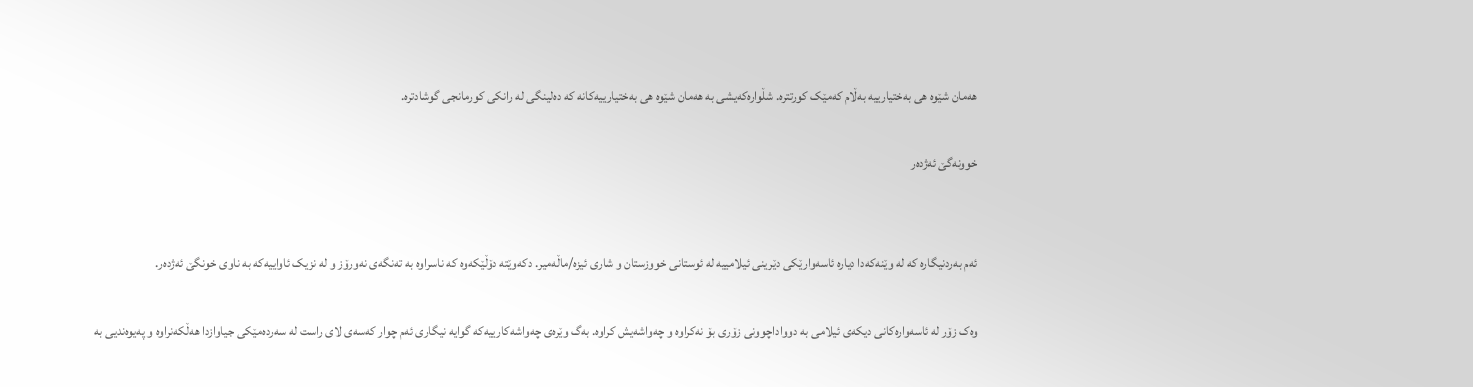هەمان شێوە هی بەختیارییە بەڵام کەمێک کورتترە. شڵوارەکەیشی بە هەمان شێوە هی بەختیارییەکانە کە دەلینگی لە رانکی کورمانجی گوشادترە.

خوونەگێ ئەژدەر


ئەم بەردنیگارە کە لە وێنەکەدا دیارە ئاسەوارێکی دێرینی ئیلامییە لە ئوستانی خووزستان و شاری ئیزە/ماڵەمیر. دکەوێتە دۆڵێکەوە کە ناسراوە بە تەنگەی نەورۆز و لە نزیک ئاواییەکە بە ناوی خونگێ ئەژدەر.

وەک زۆر لە ئاسەوارەکانی دیکەی ئیلامی بە دوواداچوونی زۆری بۆ نەکراوە و چەواشەیش کراوە. بەگ وێرەی چەواشەکارییەکە گوایە نیگاری ئەم چوار کەسەی لای راست لە سەردەمێکی جیاوازدا هەڵکەنراوە و پەیوەندیی بە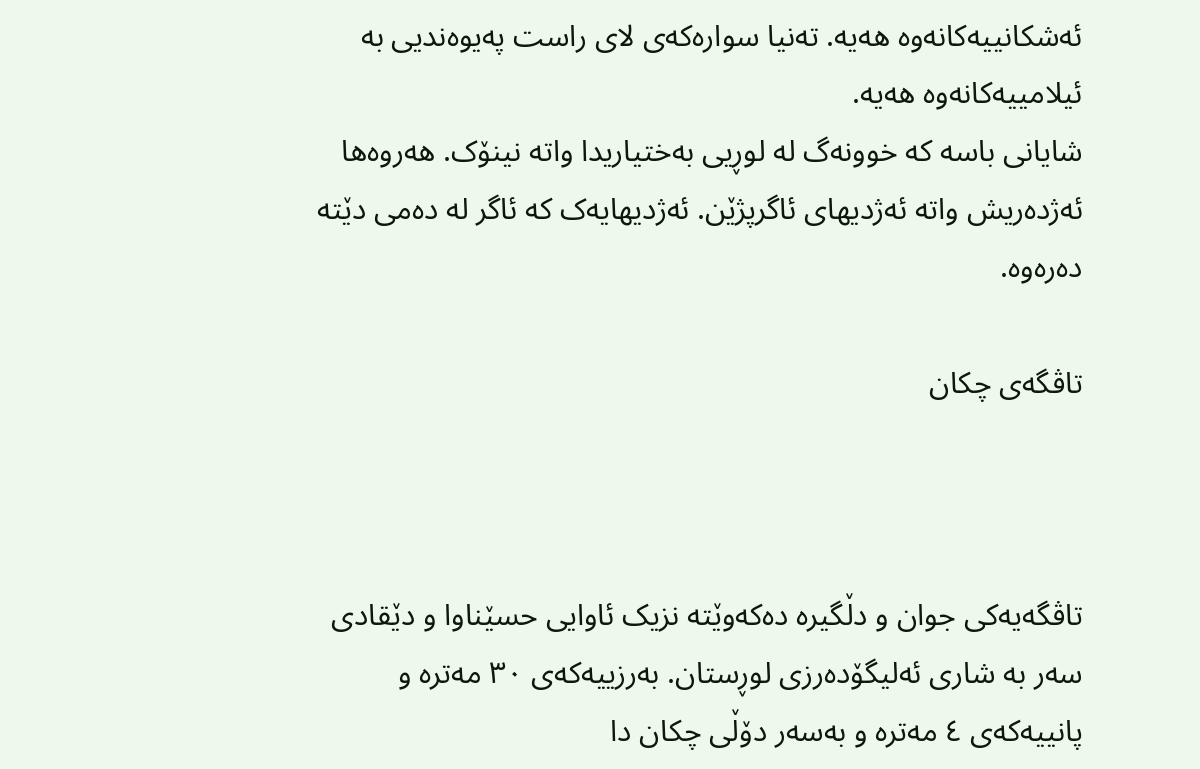ئەشکانییەکانەوە هەیە. تەنیا سوارەکەی لای راست پەیوەندیی بە ئیلامییەکانەوە هەیە.
شایانی باسە کە خوونەگ لە لوڕیی بەختیاریدا واتە نینۆک. هەروەها ئەژدەریش واتە ئەژدیهای ئاگرپژێن. ئەژدیهایەک کە ئاگر لە دەمی دێتە دەرەوە.

تاڤگەی چکان



تاڤگەیەکی جوان و دڵگیرە دەکەوێتە نزیک ئاوایی حسێناوا و دێقادی سەر بە شاری ئەلیگۆدەرزی لوڕستان. بەرزییەکەی ٣٠ مەترە و پانییەکەی ٤ مەترە و بەسەر دۆڵی چکان دا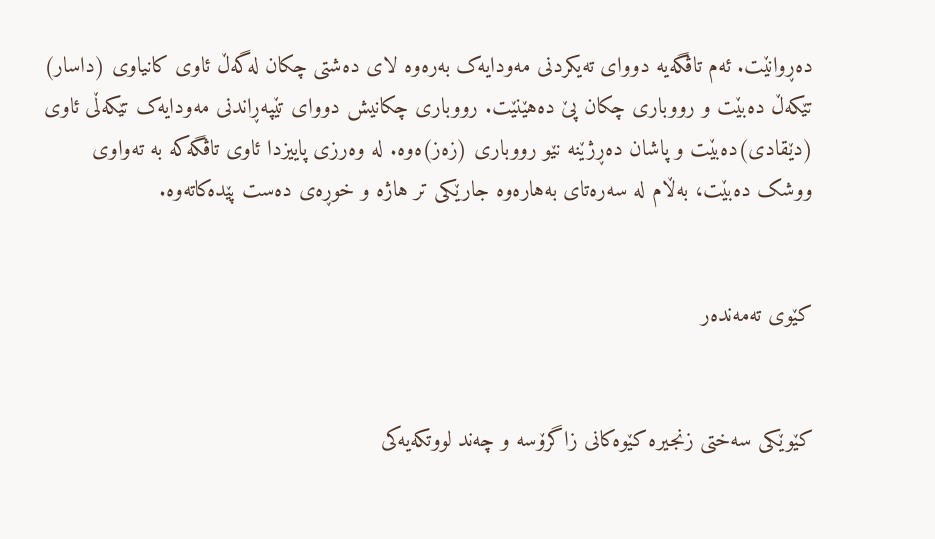دەڕوانێت. ئەم تاڤگەیە دووای تەیکردنی مەودایەک بەرەوە لای دەشتی چکان لەگەڵ ئاوی کانیاوی (داسار) تێكەڵ دەبێت و رووباری چکان پێ دەهێنێت. رووباری چکانیش دووای تێپەڕاندنی مەودایەک تێکەڵی ئاوی (دێقادی)دەبێت و پاشان دەڕژێنە نێو رووباری (زەز)ەوە. لە وەرزی پاییزدا ئاوی تاڤگەکە بە تەواوی ووشک دەبێت، بەڵام لە سەرەتای بەهارەوە جارێکی تر هاژە و خوڕەی دەست پێدەکاتەوە.


کێوی تەمەندەر


کێوێکی سەختی زنجیرە کێوەکانی زاگرۆسە و چەند لووتکەیەکی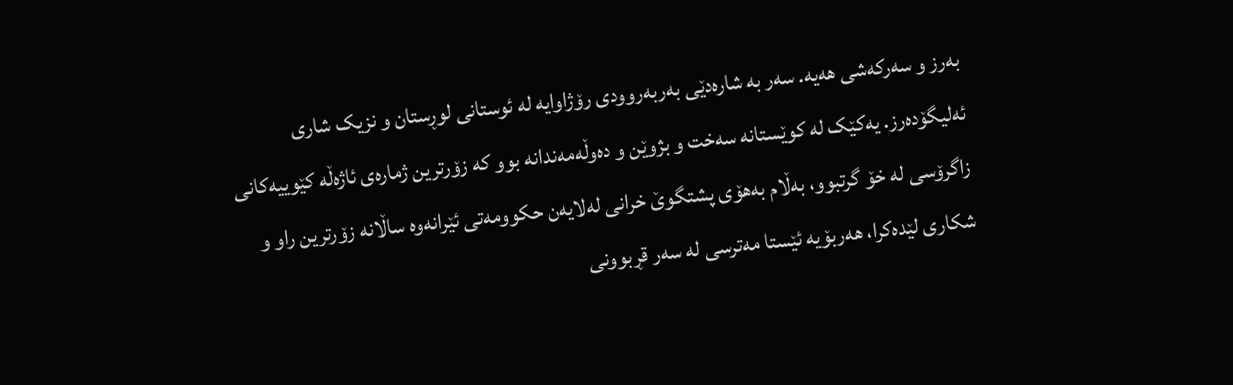بەرز و سەرکەشی هەیە. سەر بە شارەدێی بەربەروودی رۆژاوایە لە ئوستانی لوڕستان و نزیک شاری ئەلیگۆدەرز. یەکێک لە کوێستانە سەخت و بژوێن و دەوڵەمەندانە بوو کە زۆرترین ژمارەی ئاژەڵە کێوییەکانی زاگرۆسی لە خۆ گرتبوو، بەڵام بەهۆی پشتگوێ خرانی لەلایەن حکوومەتی ئێرانەوە ساڵانە زۆرترین راو و شکاری لێدەکرا، هەربۆیە ئێستا مەترسی لە سەر قڕبوونی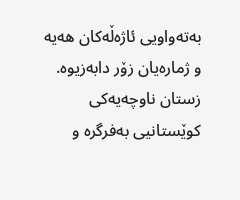بەتەواویی ئاژەڵەکان هەیە و ژمارەیان زۆر دابەزیوە. زستان ناوچەیەکی کوێستانیی بەفرگرە و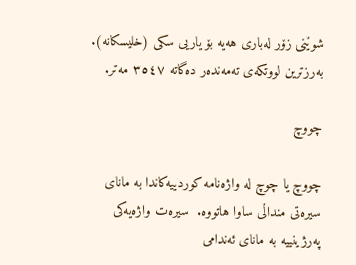شوێنی زۆر لەباری هەیە بۆ یاریی سکی (خلیسکانە). بەرزترین لووتکەی تەمەندەر دەگاتە ٣٥٤٧ مەتر.

چووچ

چووچ یا چوچ لە واژەنامە کوردییەکاندا بە مانای سیرەتی منداڵی ساوا هاتووە.  سیرەت واژەیەکی پەرژینییە بە مانای ئەندامی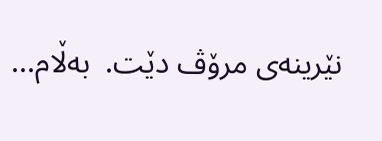نێرینەی مرۆڤ دێت.  بەڵام...